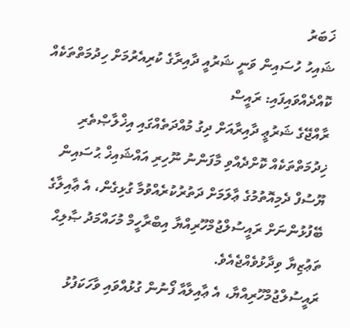ޚަބަރު
ޝައިހު ހުސައިން ވަނީ ޝަރުއީ ދާއިރާގެ ކުރިއެރުމަށް ހިދުމަތްތަކެއް ކޮއްދެއްވައިފައި: ރައީސް
ރާއްޖޭގެ ޝަރުޢީ ދާއިރާއަށް ދިގު މުއްދަތެއްގައި އިޚްލާޞްތެރި ޚިދުމަތްތަކެއް ކޮށްދެއްވި މާފަންނު ނޫހިރި އައްޝައިޚް ޙުސައިން ޔޫސުފް ދެމިއޮތުމުގެ ޢާލަމަށް ދަތުރުކުރެއްވުމާ ގުޅިގެން، އެ ޢާއިލާގެ ބޭފުޅުންނަށް ރައީސުލްޖުމްހޫރިއްޔާ އިބްރާހީމް މުހައްމަދު ޞާލިޙް ތަޢުޒިޔާ ވިދާޅުވެއްޖެއެވެ.
ރައީސުލްޖުމްހޫރިއްޔާ، އެ ޢާއިލާއާ ފޯނުން ގުޅުއްވައި ވާހަކަފުޅު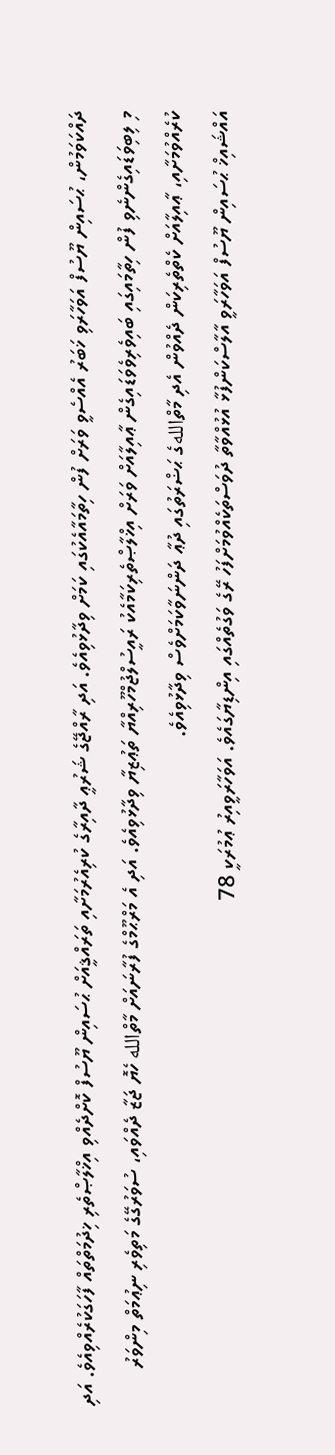ދައްކަވަމުން، ޙުސައިން ޔޫސުފް އަވަހާރަވި ޚަބަރު އެއްސެވީ ވަރަށް ފުން ހިތާމައާއެކުގައި ކަމަށް ވިދާޅުވިއެވެ. އަދި ރާއްޖޭގެ ޝަރުޢީ ދާއިރާގެ ކުރިއެރުމަށާއި ތަރައްޤީއަށް ޙުސައިން ޔޫސުފް ކޮށްދެއްވި އިޚްލާޞްތެރި ޚިދުމަތްތައް ފާހަގަކުރެއްވިއެވެ. އަދި މި ލިބިވަޑައިގެންނެވި ފުން ހިތާމައިގައި ބައިވެރިވެވަޑައިގެން ޢާއިލާއަށް ވަރަށް އިޚްލާޞްތެރިކަމާއެކު ރައީސުލްޖުމްހޫރިއްޔާ ތަޢުޒިޔާ ވިދާޅުވިއެވެ. އަދި އެ މަރްޙޫމްގެ ފުރާނައަށް މާތްالله ހެޔޮ ޖަޒާ ދެއްވައި، ސުވަރުގޭގެ މަތިވެރި ނިޢުމަތް މިންވަރު ކުރެއްވުމަށާއި، ޢާއިލާއަށް ކެތްތެރިކަން ދެއްވުން އެދި މާތްاللهގެ ޙަޟްރަތުގައި ދުޢާ ދަންނަވާކަމަށްވެސް ވިދާޅުވިއެވެ.
އައްޝައިޚް ޙުސައިން ޔޫސުފް އަވަހާރަވީ އާލާސްކަންފުޅާ އުޅުއްވާތާ ދުވަސްތަކެއްވުމަށްފަހު ރޭގެ ވަގުތެއްގައި އިންޑިޔާގައެވެ. އަވަހާރަވީއިރު ޢުމުރަކީ 78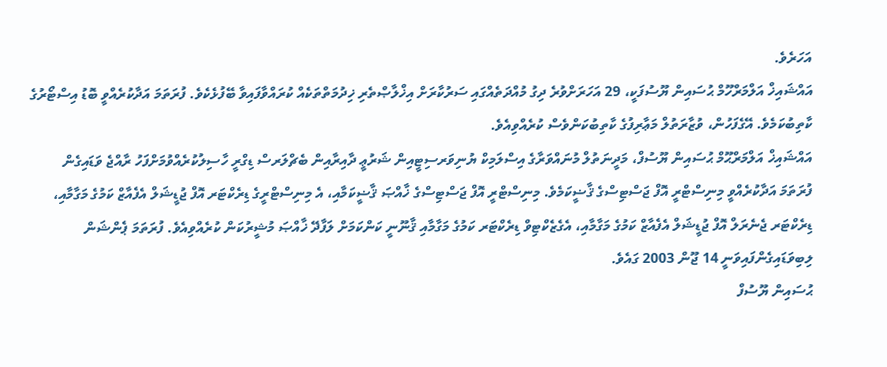އަހަރެވެ.
އައްޝައިޚް އަލްމަރްހޫމް ޙުސައިން ޔޫސުފަކީ، 29 އަހަރަށްވުރެ ދިގު މުއްދަތެއްގައި ސަރުކާރަށް އިޚްލާޞްތެރި ޚިދުމަތްތަކެއް ކުރައްވާފައިވާ ބޭފުޅެކެވެ. ފުރަތަމަ އަދާކުރެއްވީ ބޮޑު އިސްޓޯރުގެ ކާތިބުކަމެވެ. އޭގެފަހުން، ވުޒާރަތުލް މަޢާރިފުގެ ކާތިބުކަންވެސް ކުރެއްވިއެވެ.
އައްޝައިޚް އަލްމަރްޙޫމް ޙުސައިން ޔޫސުފް، މަދީނަތުލް މުނައްވަރާގެ އިސްލަމިކް ޔުނިވަރސިޓީއިން ޝަރުޢީ ދާއިރާއިން ބެޗްލަރސް ޑިގްރީ ހާސިލުކުރެއްވުމަށްފަހު ރާއްޖެ ވަޑައިގެން ފުރަތަމަ އަދާކުރެއްވީ މިނިސްޓްރީ އޮފް ޖަސްޓިސްގެ ޤާޟީކަމެވެ. މިނިސްޓްރީ އޮފް ޖަސްޓިސްގެ ޚާއްޞަ ޤާޟީކަމާއި، އެ މިނިސްޓްރީގެ ޑިރެކްޓަރ އޮފް ޖުޑީޝަލް އެފެއާޒް ކަމުގެ މަގާމާއި، ޑިރެކްޓަރ ޖެނެރަލް އޮފް ޖުޑީޝަލް އެފެއާޒް ކަމުގެ މަގާމާއި، އެގެޒެކްޓިވް ޑިރެކްޓަރ ކަމުގެ މަގާމާއި ޤާނޫނީ ކަންކަމަށް ލަފާދޭ ޚާއްޞަ މުޝީރުކަން ކުރެއްވިއެވެ. ފުރަތަމަ ޕެންޝަން ލިބިވަޑައިގެންފައިވަނީ 14 ޖޫން 2003 ގައެވެ.
ޙުސައިން ޔޫސުފް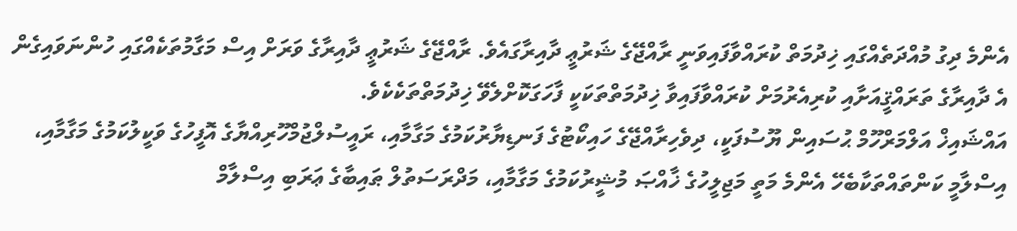އެންމެ ދިގު މުއްދަތެއްގައި ޚިދުމަތް ކުރައްވާފައިވަނީ ރާއްޖޭގެ ޝަރުޢީ ދާއިރާގައެވެ. ރާއްޖޭގެ ޝަރުޢީ ދާއިރާގެ ވަރަށް އިސް މަގާމުތަކެއްގައި ހުންނަވައިގެން އެ ދާއިރާގެ ތަރައްޤީއަށާއި ކުރިއެރުމަށް ކުރައްވާފައިވާ ޚިދުމަތްތަކަކީ ފާހަގަކޮށްލެވޭ ޚިދުމަތްތަކެކެވެ.
އައްޝައިޚް އަލްމަރްހޫމް ޙުސައިން ޔޫސުފަކީ، ދިވެހިރާއްޖޭގެ ހައިކޯޓުގެ ފަނޑިޔާރުކަމުގެ މަގާމާއި، ރައީސުލްޖުމްހޫރިއްޔާގެ އޮފީހުގެ ވަކީލުކަމުގެ މަގާމާއި، އިސްލާމީ ކަންތައްތަކާބެހޭ އެންމެ މަތީ މަޖިލީހުގެ ޚާއްޞަ މުޝީރުކަމުގެ މަގާމާއި، މަދްރަސަތުލް ޠައިބާގެ ޢަރަބި އިސްލާމް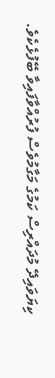ކިޔަވައިދޭ މުދައްރިސް ކަމުގެ މަގާމުވެސް ފުރުއްވާފައިވާ ބޭފުޅެކެވެ.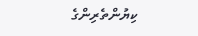ކިޔުންތެރިންގެ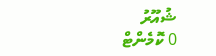ޝުއޫރު
0 ކޮމެންޓް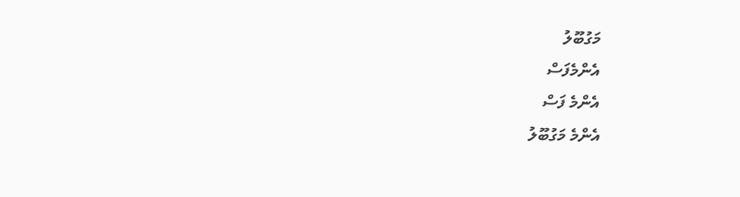މަގުބޫލު
އެންމެފަސް
އެންމެ ފަސް
އެންމެ މަގުބޫލު